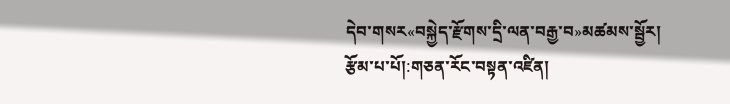དེབ་གསར«བསྐྱེད་རྫོགས་དྲི་ལན་བརྒྱ་བ»མཚམས་སྦྱོར།
རྩོམ་པ་པོ།:གཅན་རོང་བསྟན་འཛིན།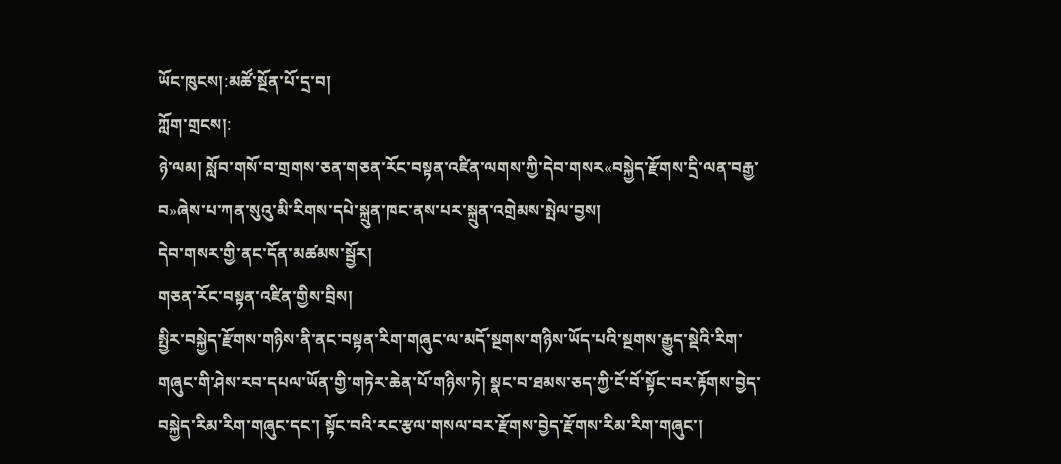ཡོང་ཁུངས།:མཚོ་སྔོན་པོ་དྲ་བ།
ཀློག་གྲངས།:
ཉེ་ལམ། སློབ་གསོ་བ་གྲགས་ཅན་གཅན་རོང་བསྟན་འཛིན་ལགས་ཀྱི་དེབ་གསར«བསྐྱེད་རྫོགས་དྲི་ལན་བརྒྱ་བ»ཞེས་པ་ཀན་སུའུ་མི་རིགས་དཔེ་སྐྲུན་ཁང་ནས་པར་སྐྲུན་འགྲེམས་སྤེལ་བྱས།
དེབ་གསར་གྱི་ནང་དོན་མཚམས་སྦྱོར།
གཅན་རོང་བསྟན་འཛིན་གྱིས་བྲིས།
སྤྱིར་བསྐྱེད་རྫོགས་གཉིས་ནི་ནང་བསྟན་རིག་གཞུང་ལ་མདོ་སྔགས་གཉིས་ཡོད་པའི་སྔགས་རྒྱུད་སྡེའི་རིག་གཞུང་གི་ཤེས་རབ་དཔལ་ཡོན་གྱི་གཏེར་ཆེན་པོ་གཉིས་ཏེ། སྣང་བ་ཐམས་ཅད་ཀྱི་ངོ་བོ་སྟོང་བར་རྟོགས་བྱེད་བསྐྱེད་རིམ་རིག་གཞུང་དང་། སྟོང་བའི་རང་རྩལ་གསལ་བར་རྫོགས་བྱེད་རྫོགས་རིམ་རིག་གཞུང་།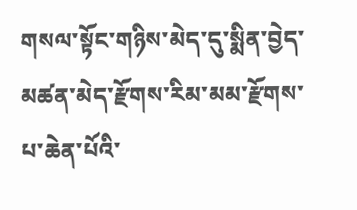གསལ་སྟོང་གཉིས་མེད་དུ་སྨིན་བྱེད་མཚན་མེད་རྫོགས་རིམ་མམ་རྫོགས་པ་ཆེན་པོའི་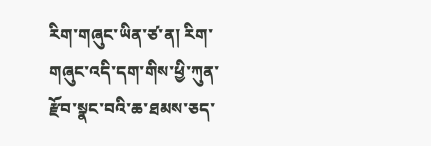རིག་གཞུང་ཡིན་ཙ་ན། རིག་གཞུང་འདི་དག་གིས་ཕྱི་ཀུན་རྫོབ་སྣང་བའི་ཆ་ཐམས་ཅད་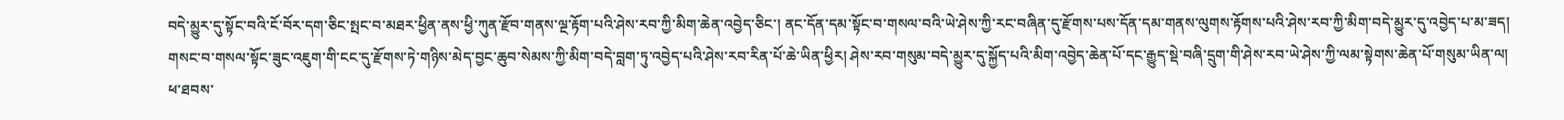བདེ་མྱུར་དུ་སྟོང་བའི་ངོ་བོར་དག་ཅིང་སྤང་བ་མཐར་ཕྱིན་ནས་ཕྱི་ཀུན་རྫོབ་གནས་ལྔ་རྟོག་པའི་ཤེས་རབ་ཀྱི་མིག་ཆེན་འབྱེད་ཅིང་། ནང་དོན་དམ་སྟོང་བ་གསལ་བའི་ཡེ་ཤེས་ཀྱི་རང་བཞིན་དུ་རྫོགས་པས་དོན་དམ་གནས་ལུགས་རྟོགས་པའི་ཤེས་རབ་ཀྱི་མིག་བདེ་མྱུར་དུ་འབྱེད་པ་མ་ཟད། གསང་བ་གསལ་སྟོང་ཟུང་འཇུག་གི་ངང་དུ་རྫོགས་ཏེ་གཉིས་མེད་བྱང་ཆུབ་སེམས་ཀྱི་མིག་བདེ་བླག་ཏུ་འབྱེད་པའི་ཤེས་རབ་རིན་པོ་ཆེ་ཡིན་ཕྱིར། ཤེས་རབ་གསུམ་བདེ་མྱུར་དུ་སྐྱོད་པའི་མིག་འབྱེད་ཆེན་པོ་དང་རྒྱུད་སྡེ་བཞི་དྲུག་གི་ཤེས་རབ་ཡེ་ཤེས་ཀྱི་ལམ་སྟེགས་ཆེན་པོ་གསུམ་ཡིན་ལ། ཕ་ཐབས་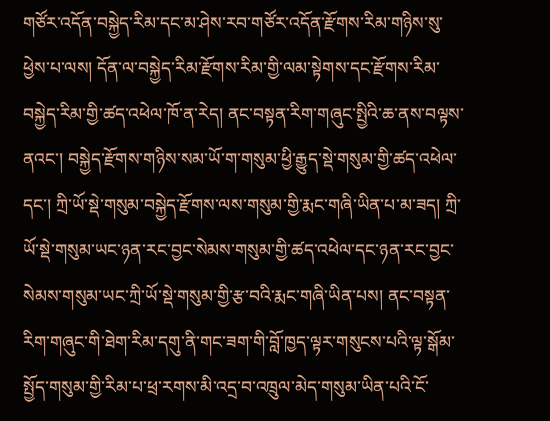གཙོར་འདོན་བསྐྱེད་རིམ་དང་མ་ཤེས་རབ་གཙོར་འདོན་རྫོགས་རིམ་གཉིས་སུ་ཕྱེས་པ་ལས། དོན་ལ་བསྐྱེད་རིམ་རྫོགས་རིམ་གྱི་ལམ་སྟེགས་དང་རྫོགས་རིམ་བསྐྱེད་རིམ་གྱི་ཚད་འཕེལ་ཁོ་ན་རེད། ནང་བསྟན་རིག་གཞུང་སྤྱིའི་ཆ་ནས་བལྟས་ནའང་། བསྐྱེད་རྫོགས་གཉིས་སམ་ཡོ་ག་གསུམ་ཕྱི་རྒྱུད་སྡེ་གསུམ་གྱི་ཚད་འཕེལ་དང་། ཀྲི་ཡོ་སྡེ་གསུམ་བསྐྱེད་རྫོགས་ལས་གསུམ་གྱི་རྨང་གཞི་ཡིན་པ་མ་ཟད། ཀྲི་ཡོ་སྡེ་གསུམ་ཡང་ཉན་རང་བྱང་སེམས་གསུམ་གྱི་ཚད་འཕེལ་དང་ཉན་རང་བྱང་སེམས་གསུམ་ཡང་ཀྲི་ཡོ་སྡེ་གསུམ་གྱི་རྩ་བའི་རྨང་གཞི་ཡིན་པས། ནང་བསྟན་རིག་གཞུང་གི་ཐེག་རིམ་དགུ་ནི་གང་ཟག་གི་བློ་ཁྱད་ལྟར་གསུངས་པའི་ལྟ་སྒོམ་སྤྱོད་གསུམ་གྱི་རིམ་པ་ཕྲ་རགས་མི་འདྲ་བ་འཁྲུལ་མེད་གསུམ་ཡིན་པའི་ངོ་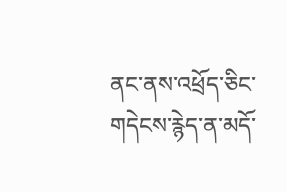ནང་ནས་འཕྲོད་ཅིང་གདེངས་རྙེད་ན་མདོ་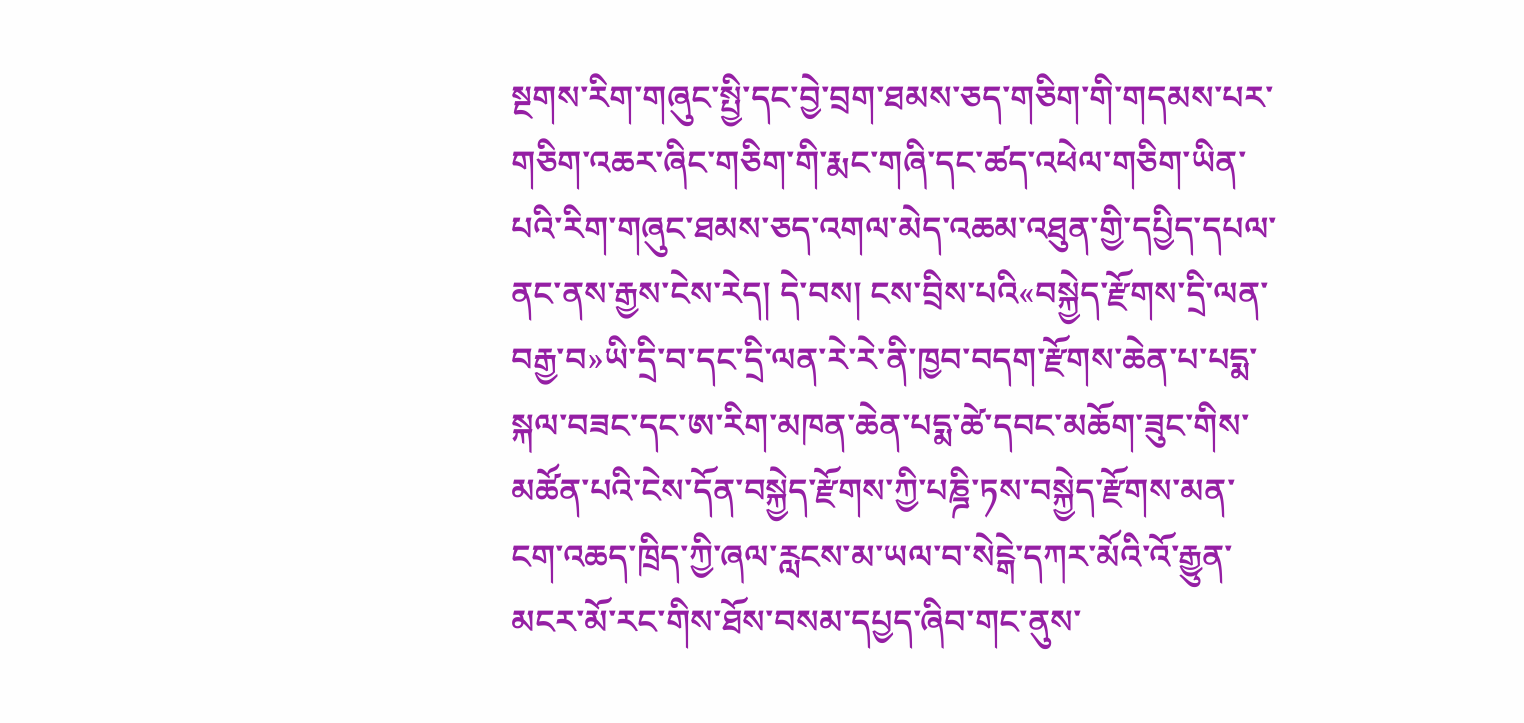སྔགས་རིག་གཞུང་སྤྱི་དང་བྱེ་བྲག་ཐམས་ཅད་གཅིག་གི་གདམས་པར་གཅིག་འཆར་ཞིང་གཅིག་གི་རྨང་གཞི་དང་ཚད་འཕེལ་གཅིག་ཡིན་པའི་རིག་གཞུང་ཐམས་ཅད་འགལ་མེད་འཆམ་འཐུན་གྱི་དཔྱིད་དཔལ་ནང་ནས་རྒྱས་ངེས་རེད། དེ་བས། ངས་བྲིས་པའི«བསྐྱེད་རྫོགས་དྲི་ལན་བརྒྱ་བ»ཡི་དྲི་བ་དང་དྲི་ལན་རེ་རེ་ནི་ཁྱབ་བདག་རྫོགས་ཆེན་པ་པདྨ་སྐལ་བཟང་དང་ཨ་རིག་མཁན་ཆེན་པདྨ་ཚེ་དབང་མཆོག་ཟུང་གིས་མཚོན་པའི་ངེས་དོན་བསྐྱེད་རྫོགས་ཀྱི་པཎྜི་ཏས་བསྐྱེད་རྫོགས་མན་ངག་འཆད་ཁྲིད་ཀྱི་ཞལ་རླངས་མ་ཡལ་བ་སེངྒེ་དཀར་མོའི་འོ་རྒྱུན་མངར་མོ་རང་གིས་ཐོས་བསམ་དཔྱད་ཞིབ་གང་ནུས་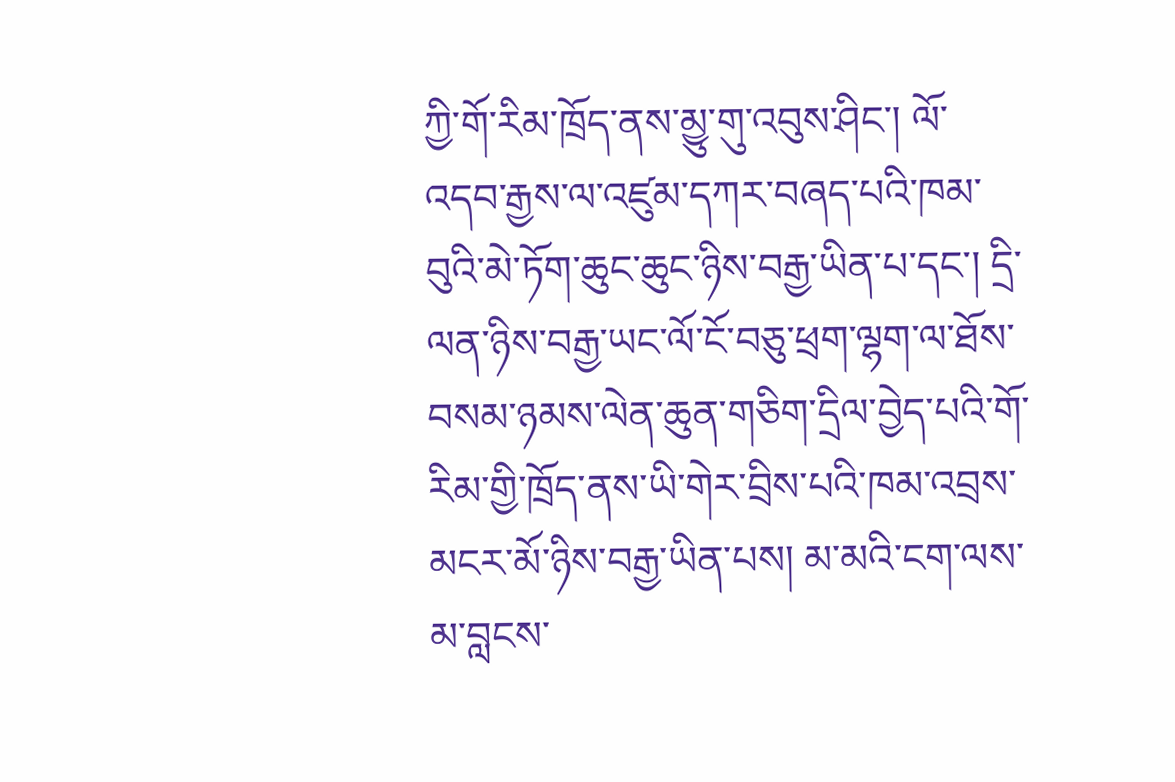ཀྱི་གོ་རིམ་ཁྲོད་ནས་མྱུ་གུ་འབུས་ཤིང་། ལོ་འདབ་རྒྱས་ལ་འཛུམ་དཀར་བཞད་པའི་ཁམ་བུའི་མེ་ཏོག་ཆུང་ཆུང་ཉིས་བརྒྱ་ཡིན་པ་དང་། དྲི་ལན་ཉིས་བརྒྱ་ཡང་ལོ་ངོ་བཅུ་ཕྲག་ལྷག་ལ་ཐོས་བསམ་ཉམས་ལེན་ཆུན་གཅིག་དྲིལ་བྱེད་པའི་གོ་རིམ་གྱི་ཁྲོད་ནས་ཡི་གེར་བྲིས་པའི་ཁམ་འབྲས་མངར་མོ་ཉིས་བརྒྱ་ཡིན་པས། མ་མའི་ངག་ལས་མ་བླངས་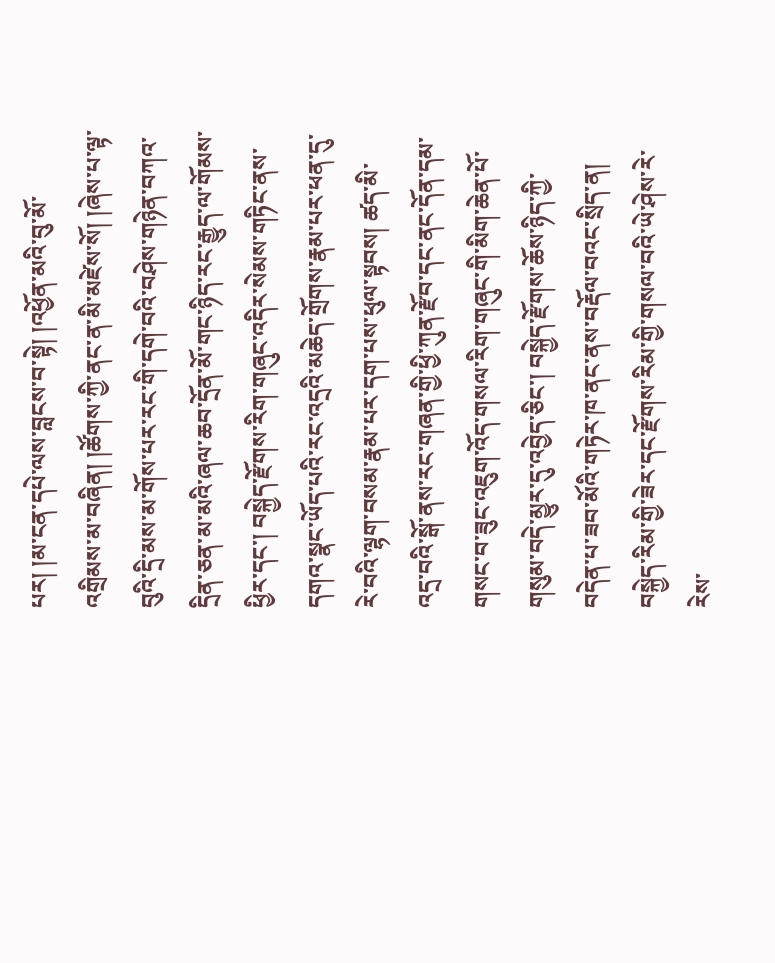པར། །མ་ངན་དཔེ་ལས་བླངས་བ་སྟེ། །འཕྱོན་མའི་བུ་མོ་འགྲིམས་མ་བཞིན། །ཚོགས་ཀྱི་ནང་ན་མི་མཛེས་སོ། །ཞེས་པ་ལྟ་བུའི་དྲི་མས་མ་གོས་པར་རང་གི་དགེ་བའི་བཤེས་གཉེན་བཀའ་དྲིན་ཅན་མ་མའི་ཞལ་ཆབ་དྲོན་མོ་གང་ཉིད་རང་རྒྱུད་ལ་གོམས་ཕྱིར་དང་། བསྐྱེད་རྫོགས་རིག་གཞུང་འདིར་སེམས་གཏིང་ནས་དགའ་སྣང་ཡོད་པའི་རང་འདྲའི་མཆེད་གྲོགས་རྣམ་པར་ཕན་དུ་རེ་བའི་ལྷག་བསམ་རྣམ་པར་དག་པས་ཕུལ་སྟབས། ཚད་མི་འདྲ་བའི་སྒོ་ནས་རང་གཞན་གྱི་ཕྱི་ཀུན་རྫོབ་དང་ནང་དོན་དམ་གསང་བ་ཟུང་འཇུག་འོད་གསལ་རིག་གཞུང་གི་མིག་ཆེན་པོ་གསུམ་བདེ་མྱུར་དུ་འབྱེད་ཅིང་། བསྐྱེད་རྫོགས་ཆོས་ཉིད་ཀྱི་བདེན་པ་ཟབ་མོའི་གཏེར་ཁ་ནང་ནས་བརྡོལ་བའང་སྲིད་ན། བསྐྱེད་རིམ་གྱི་ཟེར་དང་རྫོགས་རིམ་གྱི་གསལ་བའི་ཡེ་ཤེས་རེ་རེས་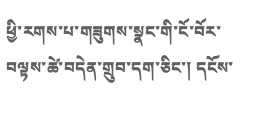ཕྱི་རགས་པ་གཟུགས་སྣང་གི་ངོ་བོར་བལྟས་ཚེ་བདེན་གྲུབ་དག་ཅིང་། དངོས་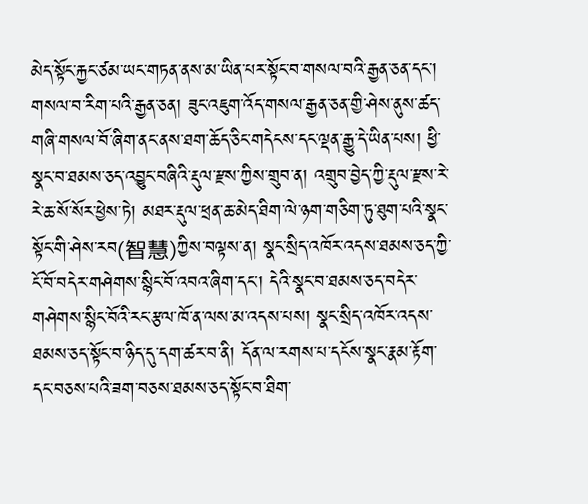མེད་སྟོང་རྐྱང་ཙམ་ཡང་གཏན་ནས་མ་ཡིན་པར་སྟོང་བ་གསལ་བའི་རྒྱན་ཅན་དང་། གསལ་བ་རིག་པའི་རྒྱན་ཅན། ཟུང་འཇུག་འོད་གསལ་རྒྱན་ཅན་གྱི་ཤེས་ནུས་ཚད་གཞི་གསལ་བོ་ཞིག་ནང་ནས་ཐག་ཆོད་ཅིང་གདེངས་དང་ལྡན་རྒྱུ་དེ་ཡིན་པས། ཕྱི་སྣང་བ་ཐམས་ཅད་འབྱུང་བཞིའི་རྡུལ་རྫས་ཀྱིས་གྲུབ་ན། འགྲུབ་བྱེད་ཀྱི་རྡུལ་རྫས་རེ་རེ་ཆ་སོ་སོར་ཕྱེས་ཏེ། མཐར་རྡུལ་ཕྲན་ཆ་མེད་ཐིག་ལེ་ཉག་གཅིག་ཏུ་ཐུག་པའི་སྣང་སྟོང་གི་ཤེས་རབ(智慧)ཀྱིས་བལྟས་ན། སྣང་སྲིད་འཁོར་འདས་ཐམས་ཅད་ཀྱི་ངོ་བོ་བདེར་གཤེགས་སྙིང་བོ་འབའ་ཞིག་དང་། དེའི་སྣང་བ་ཐམས་ཅད་བདེར་གཤེགས་སྙིང་བོའི་རང་རྩལ་ཁོ་ན་ལས་མ་འདས་པས། སྣང་སྲིད་འཁོར་འདས་ཐམས་ཅད་སྟོང་བ་ཉིད་དུ་དག་ཚར་བ་ནི། དོན་ལ་རགས་པ་དངོས་སྣང་རྣམ་རྟོག་དང་བཅས་པའི་ཟག་བཅས་ཐམས་ཅད་སྟོང་བ་ཐིག་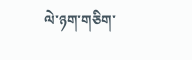ལེ་ཉག་གཅིག་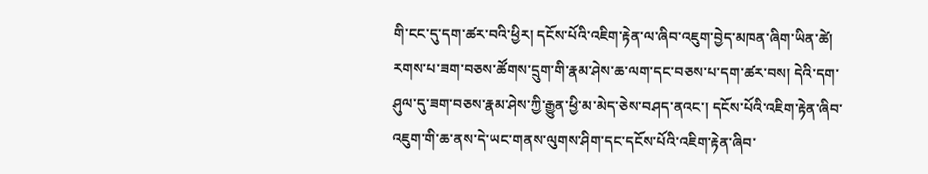གི་ངང་དུ་དག་ཚར་བའི་ཕྱིར། དངོས་པོའི་འཇིག་རྟེན་ལ་ཞིབ་འཇུག་བྱེད་མཁན་ཞིག་ཡིན་ཚེ། རགས་པ་ཟག་བཅས་ཚོགས་དྲུག་གི་རྣམ་ཤེས་ཆ་ལག་དང་བཅས་པ་དག་ཚར་བས། དེའི་དག་ཤུལ་དུ་ཟག་བཅས་རྣམ་ཤེས་ཀྱི་རྒྱུན་ཕྱི་མ་མེད་ཅེས་བཤད་ནའང་། དངོས་པོའི་འཇིག་རྟེན་ཞིབ་འཇུག་གི་ཆ་ནས་དེ་ཡང་གནས་ལུགས་ཤིག་དང་དངོས་པོའི་འཇིག་རྟེན་ཞིབ་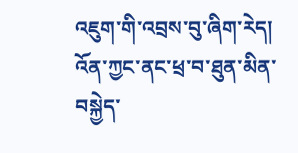འཇུག་གི་འབྲས་བུ་ཞིག་རེད།
འོན་ཀྱང་ནང་ཕྲ་བ་ཐུན་མིན་བསྐྱེད་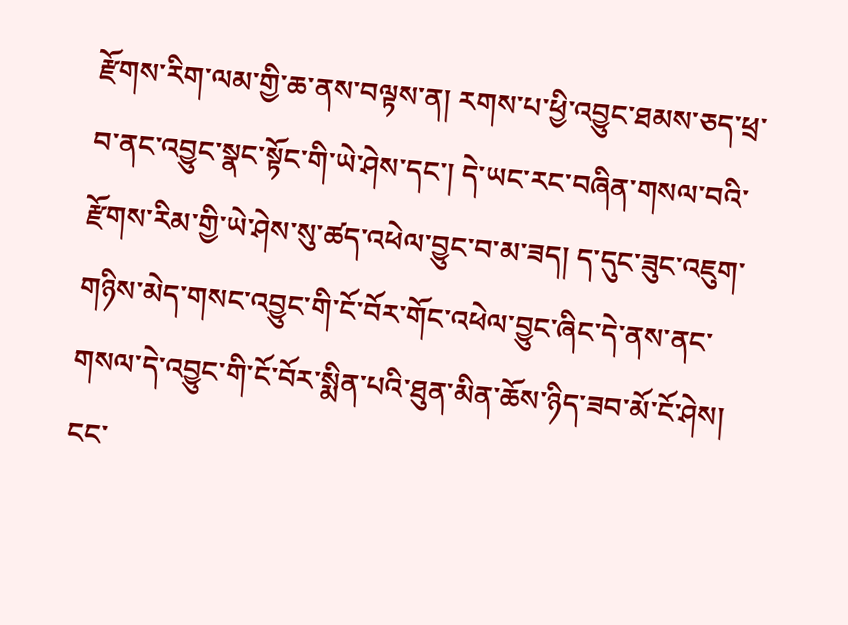རྫོགས་རིག་ལམ་གྱི་ཆ་ནས་བལྟས་ན། རགས་པ་ཕྱི་འབྱུང་ཐམས་ཅད་ཕྲ་བ་ནང་འབྱུང་སྣང་སྟོང་གི་ཡེ་ཤེས་དང་། དེ་ཡང་རང་བཞིན་གསལ་བའི་རྫོགས་རིམ་གྱི་ཡེ་ཤེས་སུ་ཚད་འཕེལ་བྱུང་བ་མ་ཟད། ད་དུང་ཟུང་འཇུག་གཉིས་མེད་གསང་འབྱུང་གི་ངོ་བོར་གོང་འཕེལ་བྱུང་ཞིང་དེ་ནས་ནང་གསལ་དེ་འབྱུང་གི་ངོ་བོར་སྨིན་པའི་ཐུན་མིན་ཆོས་ཉིད་ཟབ་མོ་ངོ་ཤེས། ངང་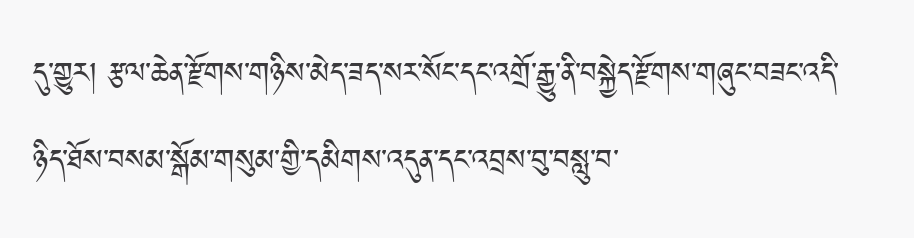དུ་གྱུར། རྩལ་ཆེན་རྫོགས་གཉིས་མེད་ཟད་སར་སོང་དང་འགྲོ་རྒྱུ་ནི་བསྐྱེད་རྫོགས་གཞུང་བཟང་འདི་ཉིད་ཐོས་བསམ་སྒོམ་གསུམ་གྱི་དམིགས་འདུན་དང་འབྲས་བུ་བསླུ་བ་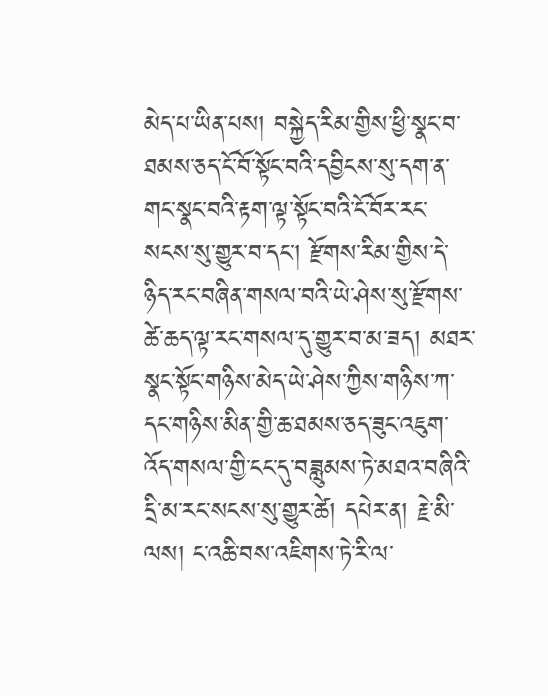མེད་པ་ཡིན་པས། བསྐྱེད་རིམ་གྱིས་ཕྱི་སྣང་བ་ཐམས་ཅད་ངོ་བོ་སྟོང་བའི་དབྱིངས་སུ་དག་ན་གང་སྣང་བའི་རྟག་ལྟ་སྟོང་བའི་ངོ་བོར་རང་སངས་སུ་གྱུར་བ་དང་། རྫོགས་རིམ་གྱིས་དེ་ཉིད་རང་བཞིན་གསལ་བའི་ཡེ་ཤེས་སུ་རྫོགས་ཚེ་ཆད་ལྟ་རང་གསལ་དུ་གྱུར་བ་མ་ཟད། མཐར་སྣང་སྟོང་གཉིས་མེད་ཡེ་ཤེས་ཀྱིས་གཉིས་ཀ་དང་གཉིས་མིན་གྱི་ཆ་ཐམས་ཅད་ཟུང་འཇུག་འོད་གསལ་གྱི་ངང་དུ་བཟླུམས་ཏེ་མཐའ་བཞིའི་དྲི་མ་རང་སངས་སུ་གྱུར་ཚེ། དཔེར་ན། རྗེ་མི་ལས། ང་འཆི་བས་འཇིགས་ཏེ་རི་ལ་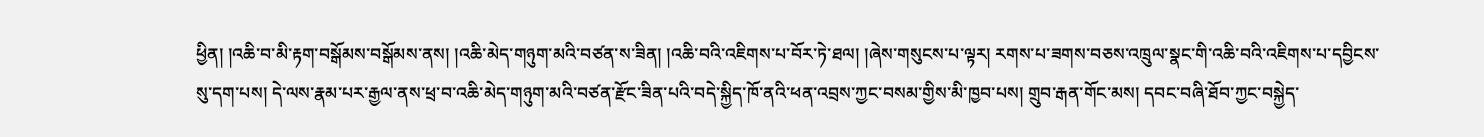ཕྱིན། །འཆི་བ་མི་རྟག་བསྒོམས་བསྒོམས་ནས། །འཆི་མེད་གཉུག་མའི་བཙན་ས་ཟིན། །འཆི་བའི་འཇིགས་པ་བོར་ཏེ་ཐལ། །ཞེས་གསུངས་པ་ལྟར། རགས་པ་ཟགས་བཅས་འཁྲུལ་སྣང་གི་འཆི་བའི་འཇིགས་པ་དབྱིངས་སུ་དག་པས། དེ་ལས་རྣམ་པར་རྒྱལ་ནས་ཕྲ་བ་འཆི་མེད་གཉུག་མའི་བཙན་རྫོང་ཟིན་པའི་བདེ་སྐྱིད་ཁོ་ནའི་ཕན་འབྲས་ཀྱང་བསམ་གྱིས་མི་ཁྱབ་པས། གྲུབ་རྒན་གོང་མས། དབང་བཞི་ཐོབ་ཀྱང་བསྐྱེད་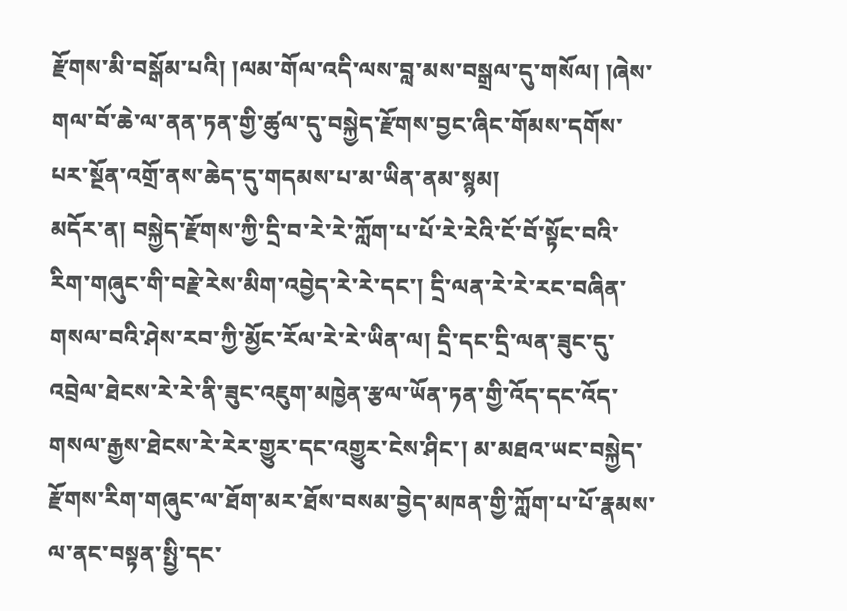རྫོགས་མི་བསྒོམ་པའི། །ལམ་གོལ་འདི་ལས་བླ་མས་བསྒྲལ་དུ་གསོལ། །ཞེས་གལ་བོ་ཆེ་ལ་ནན་ཏན་གྱི་ཚུལ་དུ་བསྐྱེད་རྫོགས་བྱང་ཞིང་གོམས་དགོས་པར་སྔོན་འགྲོ་ནས་ཆེད་དུ་གདམས་པ་མ་ཡིན་ནམ་སྙམ།
མདོར་ན། བསྐྱེད་རྫོགས་ཀྱི་དྲི་བ་རེ་རེ་ཀློག་པ་པོ་རེ་རེའི་ངོ་བོ་སྟོང་བའི་རིག་གཞུང་གི་བརྗེ་རེས་མིག་འབྱེད་རེ་རེ་དང་། དྲི་ལན་རེ་རེ་རང་བཞིན་གསལ་བའི་ཤེས་རབ་ཀྱི་མྱོང་རོལ་རེ་རེ་ཡིན་ལ། དྲི་དང་དྲི་ལན་ཟུང་དུ་འབྲེལ་ཐེངས་རེ་རེ་ནི་ཟུང་འཇུག་མཁྱེན་རྩལ་ཡོན་ཏན་གྱི་འོད་དང་འོད་གསལ་རྒྱས་ཐེངས་རེ་རེར་གྱུར་དང་འགྱུར་ངེས་ཤིང་། མ་མཐའ་ཡང་བསྐྱེད་རྫོགས་རིག་གཞུང་ལ་ཐོག་མར་ཐོས་བསམ་བྱེད་མཁན་གྱི་ཀློག་པ་པོ་རྣམས་ལ་ནང་བསྟན་སྤྱི་དང་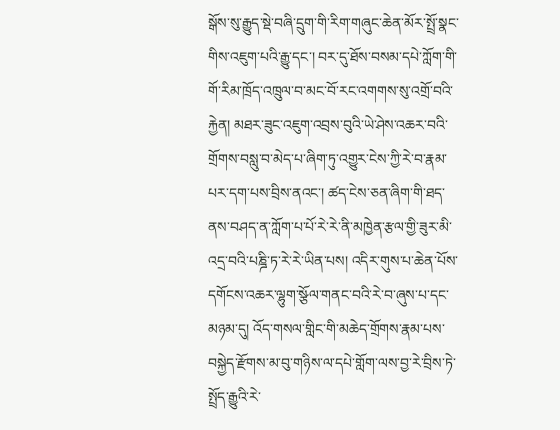སྒོས་སུ་རྒྱུད་སྡེ་བཞི་དྲུག་གི་རིག་གཞུང་ཆེན་མོར་སྤྲོ་སྣང་གིས་འཇུག་པའི་རྒྱུ་དང་། བར་དུ་ཐོས་བསམ་དཔེ་ཀློག་གི་གོ་རིམ་ཁྲོད་འཁྲུལ་བ་མང་བོ་རང་འགགས་སུ་འགྲོ་བའི་རྐྱེན། མཐར་ཟུང་འཇུག་འབྲས་བུའི་ཡེ་ཤེས་འཆར་བའི་གྲོགས་བསླུ་བ་མེད་པ་ཞིག་ཏུ་འགྱུར་ངེས་ཀྱི་རེ་བ་རྣམ་པར་དག་པས་བྲིས་ནའང་། ཚད་ངེས་ཅན་ཞིག་གི་ཐད་ནས་བཤད་ན་ཀློག་པ་པོ་རེ་རེ་ནི་མཁྱེན་རྩལ་གྱི་ཟུར་མི་འདྲ་བའི་པཎྜི་ཏ་རེ་རེ་ཡིན་པས། འདིར་གུས་པ་ཆེན་པོས་དགོངས་འཆར་ལྷུག་སྩོལ་གནང་བའི་རེ་བ་ཞུས་པ་དང་མཉམ་དུ། འོད་གསལ་གླིང་གི་མཆེད་གྲོགས་རྣམ་པས་བསྐྱེད་རྫོགས་མ་བུ་གཉིས་ལ་དཔེ་གློག་ལས་བྱ་རེ་བྲིས་ཏེ་སྤྲོད་རྒྱུའི་རེ་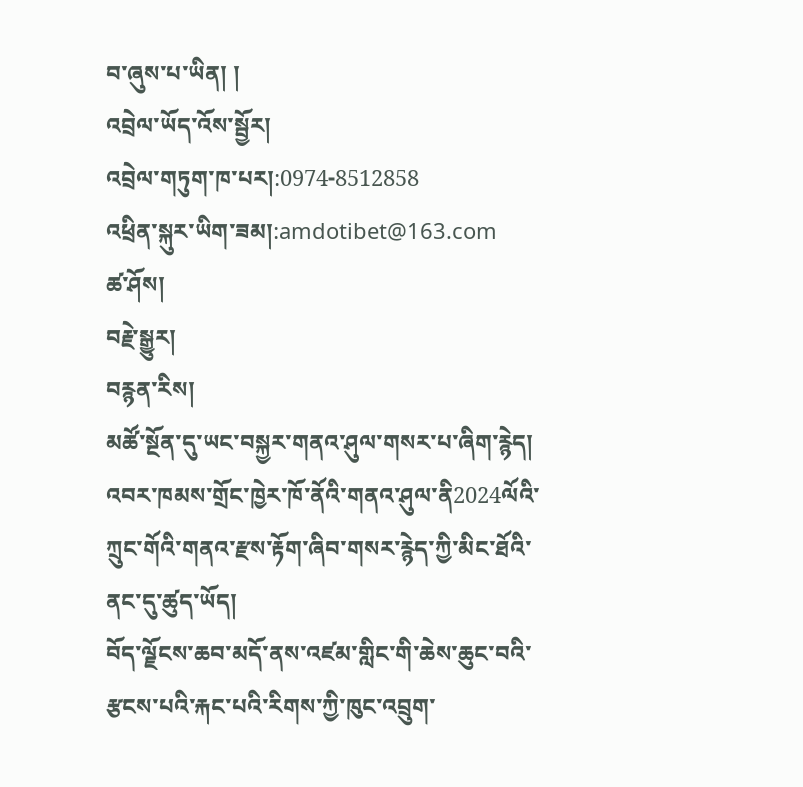བ་ཞུས་པ་ཡིན། །
འབྲེལ་ཡོད་འོས་སྦྱོར།
འབྲེལ་གཏུག་ཁ་པར།:0974-8512858
འཕྲིན་སྐུར་ཡིག་ཟམ།:amdotibet@163.com
ཚ་ཤོས།
བརྗེ་སྒྱུར།
བརྙན་རིས།
མཚོ་སྔོན་དུ་ཡང་བསྐྱར་གནའ་ཤུལ་གསར་པ་ཞིག་རྙེད།
འབར་ཁམས་གྲོང་ཁྱེར་ཁོ་ནོའི་གནའ་ཤུལ་ནི2024ལོའི་ཀྲུང་གོའི་གནའ་རྫས་རྟོག་ཞིབ་གསར་རྙེད་ཀྱི་མིང་ཐོའི་ནང་དུ་ཚུད་ཡོད།
བོད་ལྗོངས་ཆབ་མདོ་ནས་འཛམ་གླིང་གི་ཆེས་ཆུང་བའི་རྩངས་པའི་རྐང་པའི་རིགས་ཀྱི་ཁུང་འབྲུག་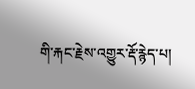གི་རྐང་རྗེས་འགྱུར་རྡོ་རྙེད་པ།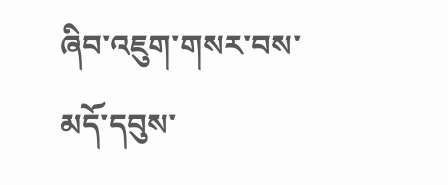ཞིབ་འཇུག་གསར་བས་མདོ་དབུས་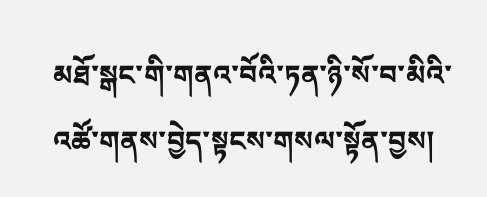མཐོ་སྒང་གི་གནའ་བོའི་ཏན་ཉི་སོ་བ་མིའི་འཚོ་གནས་བྱེད་སྟངས་གསལ་སྟོན་བྱས།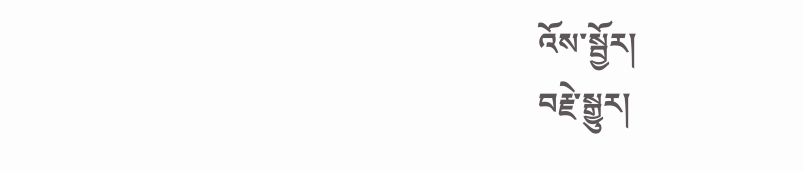འོས་སྦྱོར།
བརྗེ་སྒྱུར།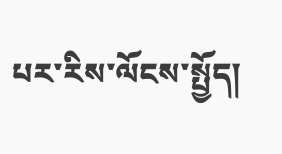པར་རིས་ལོངས་སྤྱོད།